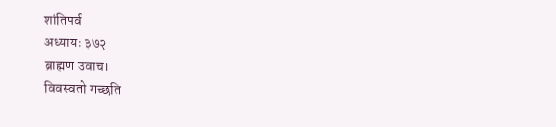शांतिपर्व
अध्यायः ३७२
ब्राह्मण उवाच।
विवस्वतो गच्छति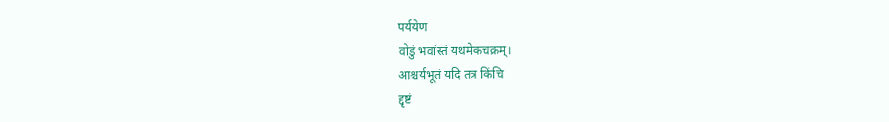पर्ययेण
वोडुं भवांस्तं यथमेकचक्रम्।
आश्चर्यभूतं यदि तत्र किंचि
द्दृष्टं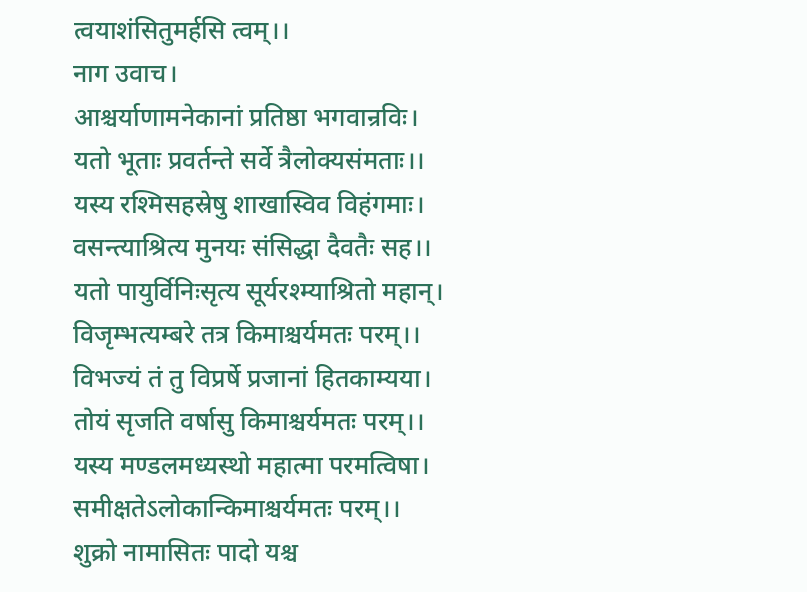त्वयाशंसितुमर्हसि त्वम्।।
नाग उवाच।
आश्चर्याणामनेकानां प्रतिष्ठा भगवान्रविः।
यतो भूताः प्रवर्तन्ते सर्वे त्रैलोक्यसंमताः।।
यस्य रश्मिसहस्रेषु शाखास्विव विहंगमाः।
वसन्त्याश्रित्य मुनयः संसिद्धा दैवतैः सह।।
यतो पायुर्विनिःसृत्य सूर्यरश्म्याश्रितो महान्।
विजृम्भत्यम्बरे तत्र किमाश्चर्यमतः परम्।।
विभज्यं तं तु विप्रर्षे प्रजानां हितकाम्यया।
तोयं सृजति वर्षासु किमाश्चर्यमतः परम्।।
यस्य मण्डलमध्यस्थो महात्मा परमत्विषा।
समीक्षतेऽलोकान्किमाश्चर्यमतः परम्।।
शुक्रो नामासितः पादो यश्च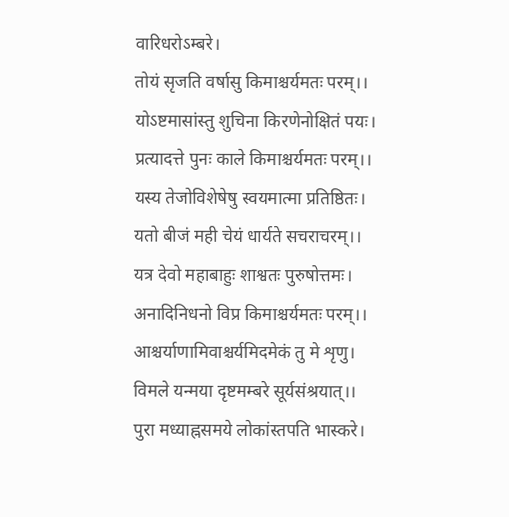वारिधरोऽम्बरे।
तोयं सृजति वर्षासु किमाश्चर्यमतः परम्।।
योऽष्टमासांस्तु शुचिना किरणेनोक्षितं पयः।
प्रत्यादत्ते पुनः काले किमाश्चर्यमतः परम्।।
यस्य तेजोविशेषेषु स्वयमात्मा प्रतिष्ठितः।
यतो बीजं मही चेयं धार्यते सचराचरम्।।
यत्र देवो महाबाहुः शाश्वतः पुरुषोत्तमः।
अनादिनिधनो विप्र किमाश्चर्यमतः परम्।।
आश्चर्याणामिवाश्चर्यमिदमेकं तु मे शृणु।
विमले यन्मया दृष्टमम्बरे सूर्यसंश्रयात्।।
पुरा मध्याह्नसमये लोकांस्तपति भास्करे।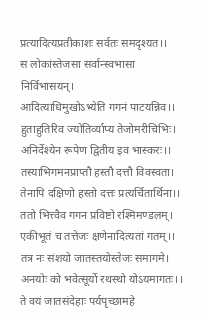प्रत्यादित्यप्रतीकाशः सर्वतः समदृश्यत।।
स लोकांस्तेजसा सर्वान्स्वभासा निर्विभासयन्।
आदित्याधिमुखोऽभ्येति गगनं पाटयन्निव।।
हुताहुतिरिव ज्योतिर्व्याप्य तेजोमरीचिभिः।
अनिर्देश्येन रूपेण द्वितीय इव भास्करः।।
तस्याभिगमनप्राप्तौ हस्तौ दत्तौ विवस्वता।
तेनापि दक्षिणो हस्तो दत्तः प्रत्यर्चितार्थिना।।
ततो भित्त्वैव गगन प्रविष्टो रश्मिमण्डलम्।
एकीभूतं च तत्तेजः क्षणेनादित्यतां गतम्।।
तत्र नः संशयो जातस्तयोस्तेजः समागमे।
अनयोः को भवेत्सूर्यो रथस्थो योऽयमागतः।।
ते वयं जातसंदेहाः पर्यपृच्छामहे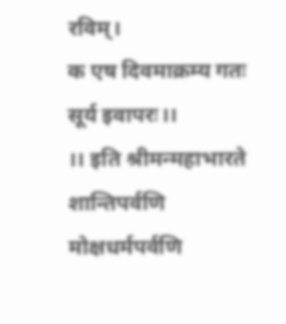रविम्।
क एष दिवमाक्रम्य गतः सूर्य इवापरः।।
।। इति श्रीमन्महाभारते
शान्तिपर्वणि मोक्षधर्मपर्वणि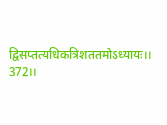द्विसप्तत्यधिकत्रिशततमोऽध्यायः।। 372।।